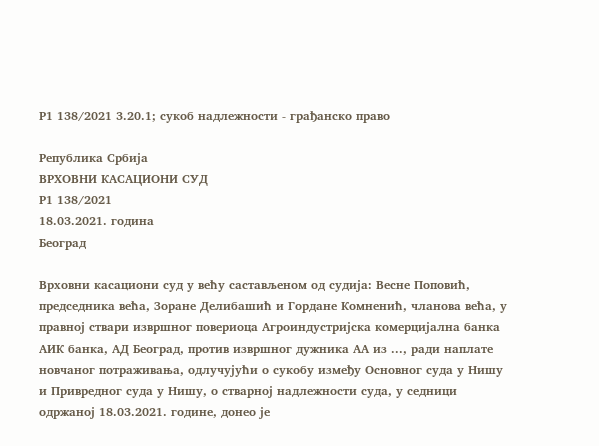Р1 138/2021 3.20.1; сукоб надлежности - грађанско право

Република Србија
ВРХОВНИ КАСАЦИОНИ СУД
Р1 138/2021
18.03.2021. година
Београд

Врховни касациони суд у већу састављеном од судија: Весне Поповић, председника већа, Зоране Делибашић и Гордане Комненић, чланова већа, у правној ствари извршног повериоца Агроиндустријска комерцијална банка АИК банка, АД Београд, против извршног дужника АА из ..., ради наплате новчаног потраживања, одлучујући о сукобу између Основног суда у Нишу и Привредног суда у Нишу, о стварној надлежности суда, у седници одржаној 18.03.2021. године, донео је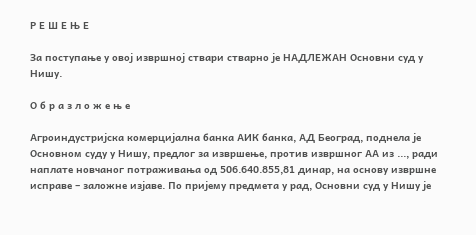Р Е Ш Е Њ Е

За поступање у овој извршној ствари стварно је НАДЛЕЖАН Основни суд у Нишу.

О б р а з л о ж е њ е

Агроиндустријска комерцијална банка АИК банка, АД Београд, поднела је Основном суду у Нишу, предлог за извршење, против извршног АА из ..., ради наплате новчаног потраживања од 506.640.855,81 динар, на основу извршне исправе – заложне изјаве. По пријему предмета у рад, Основни суд у Нишу је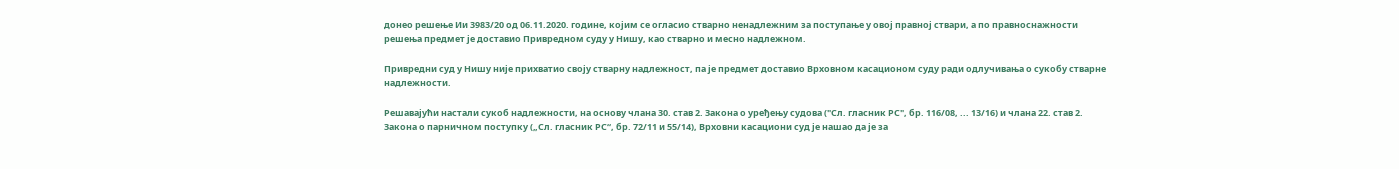донео решење Ии 3983/20 од 06.11.2020. године, којим се огласио стварно ненадлежним за поступање у овој правној ствари, а по правноснажности решења предмет је доставио Привредном суду у Нишу, као стварно и месно надлежном.

Привредни суд у Нишу није прихватио своју стварну надлежност, па је предмет доставио Врховном касационом суду ради одлучивања о сукобу стварне надлежности.

Решавајући настали сукоб надлежности, на основу члана 30. став 2. Закона о уређењу судова ("Сл. гласник РС", бр. 116/08, ... 13/16) и члана 22. став 2. Закона о парничном поступку („Сл. гласник РС“, бр. 72/11 и 55/14), Врховни касациони суд је нашао да је за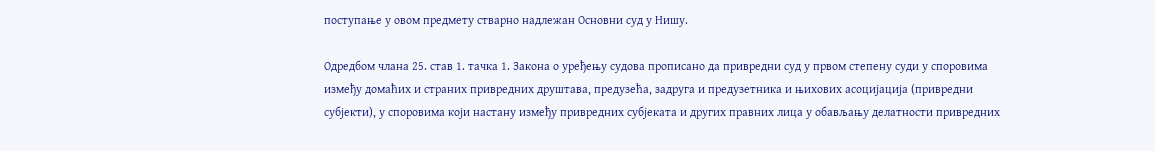поступање у овом предмету стварно надлежан Основни суд у Нишу.

Одредбом члана 25. став 1. тачка 1. Закона о уређењу судова прописано да привредни суд у првом степену суди у споровима између домаћих и страних привредних друштава, предузећа, задруга и предузетника и њихових асоцијација (привредни субјекти), у споровима који настану између привредних субјеката и других правних лица у обављању делатности привредних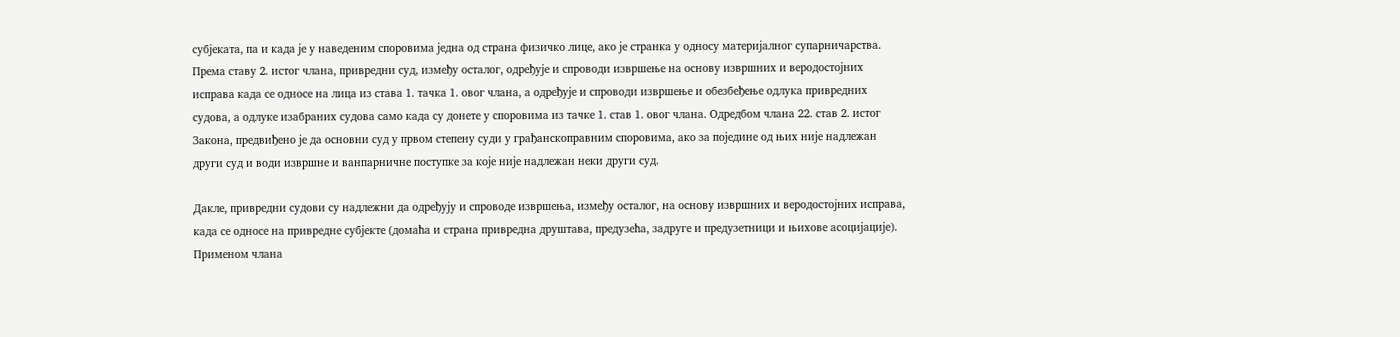субјеката, па и када је у наведеним споровима једна од страна физичко лице, ако је странка у односу материјалног супарничарства. Према ставу 2. истог члана, привредни суд, између осталог, одређује и спроводи извршење на основу извршних и веродостојних исправа када се односе на лица из става 1. тачка 1. овог члана, а одређује и спроводи извршење и обезбеђење одлука привредних судова, а одлуке изабраних судова само када су донете у споровима из тачке 1. став 1. овог члана. Одредбом члана 22. став 2. истог Закона, предвиђено је да основни суд у првом степену суди у грађанскоправним споровима, ако за поједине од њих није надлежан други суд и води извршне и ванпарничне поступке за које није надлежан неки други суд.

Дакле, привредни судови су надлежни да одређују и спроводе извршења, између осталог, на основу извршних и веродостојних исправа, када се односе на привредне субјекте (домаћа и страна привредна друштава, предузећа, задруге и предузетници и њихове асоцијације). Применом члана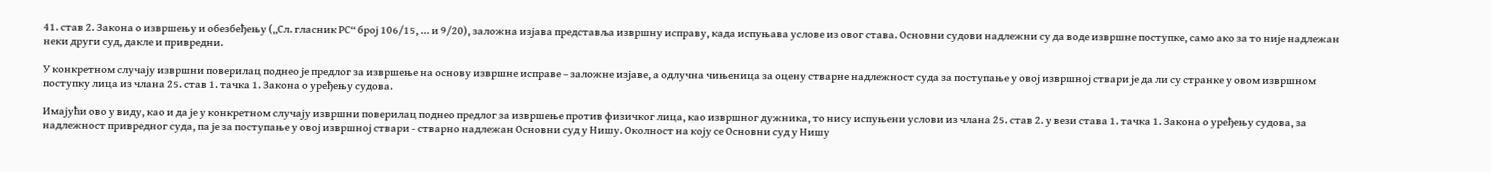41. став 2. Закона о извршењу и обезбеђењу („Сл. гласник РС“ број 106/15, ... и 9/20), заложна изјава представља извршну исправу, када испуњава услове из овог става. Основни судови надлежни су да воде извршне поступке, само ако за то није надлежан неки други суд, дакле и привредни.

У конкретном случају извршни поверилац поднео је предлог за извршење на основу извршне исправе – заложне изјаве, а одлучна чињеница за оцену стварне надлежност суда за поступање у овој извршној ствари је да ли су странке у овом извршном поступку лица из члана 25. став 1. тачка 1. Закона о уређењу судова.

Имајући ово у виду, као и да је у конкретном случају извршни поверилац поднео предлог за извршење против физичког лица, као извршног дужника, то нису испуњени услови из члана 25. став 2. у вези става 1. тачка 1. Закона о уређењу судова, за надлежност привредног суда, па је за поступање у овој извршној ствари - стварно надлежан Основни суд у Нишу. Околност на коју се Основни суд у Нишу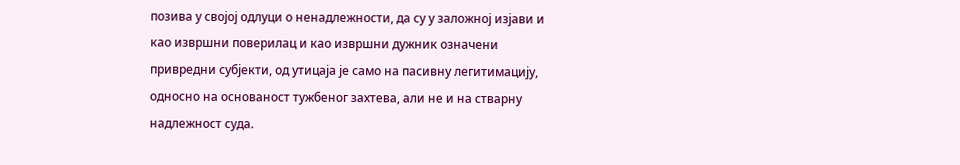позива у својој одлуци о ненадлежности, да су у заложној изјави и као извршни поверилац и као извршни дужник означени привредни субјекти, од утицаја је само на пасивну легитимацију, односно на основаност тужбеног захтева, али не и на стварну надлежност суда.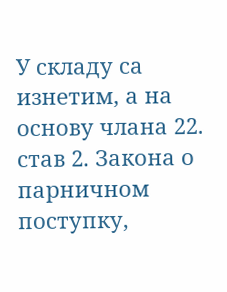У складу са изнетим, а на основу члана 22. став 2. Закона о парничном поступку,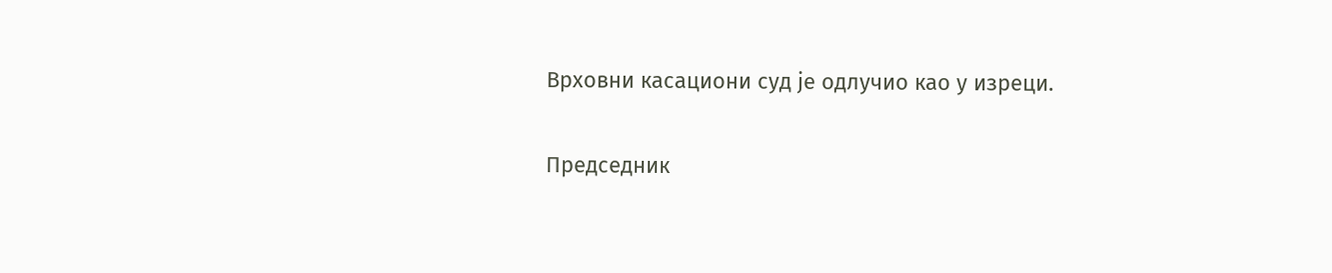Врховни касациони суд је одлучио као у изреци.

Председник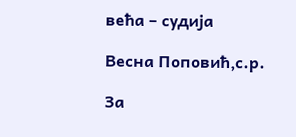већа – судија

Весна Поповић,с.р.

За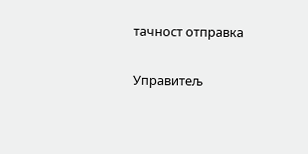тачност отправка

Управитељ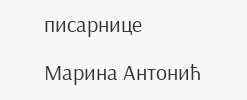писарнице

Марина Антонић